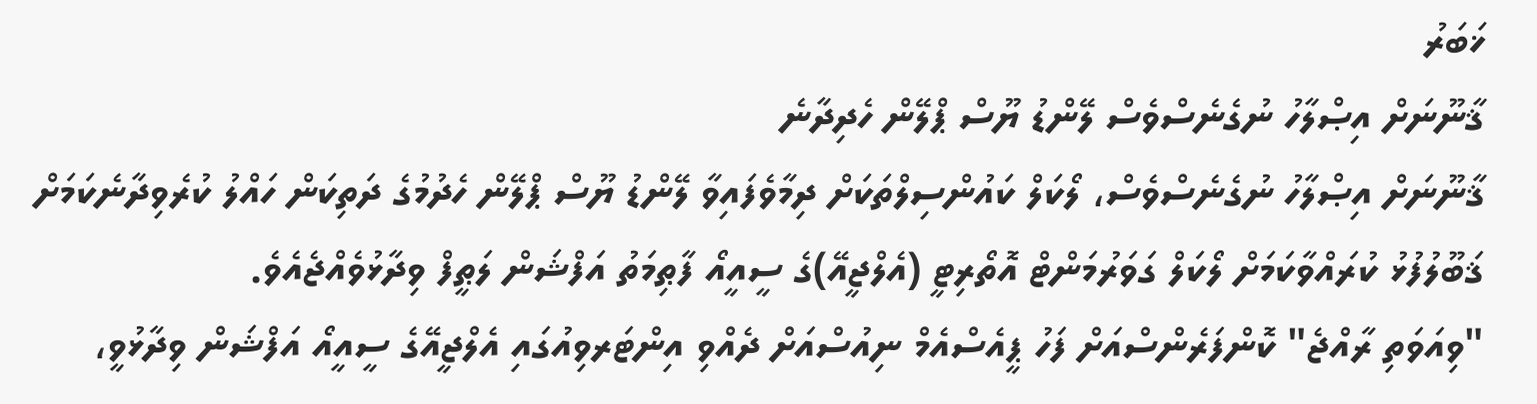ޚަބަރު
ޤާނޫނަށް އިޞްލާހު ނުގެނެސްވެސް ލޭންޑު ޔޫސް ޕްލޭން ހެދިދާނެ
ޤާނޫނަށް އިޞްލާހު ނުގެނެސްވެސް، ލޯކަލް ކައުންސިލްތަކަށް ދިމާވެފައިވާ ލޭންޑު ޔޫސް ޕްލޭން ހެދުމުގެ ދަތިކަން ހައްލު ކުރެވިދާނެކަމަށް ޤަބޫލުފުޅު ކުރައްވާކަމަށް ލޯކަލް ގަވަރުމަންޓް އޮތޯރިޓީ (އެލްޖީއޭ)ގެ ސީއީއޯ ފާޠިމަތު އަފްޝަން ލަޠީފް ވިދާޅުވެއްޖެއެވެ.
"ވިއަވަތި ރާއްޖެ" ކޮންފަރެންސްއަށް ފަހު ޕީއެސްއެމް ނިއުސްއަށް ދެއްވި އިންޓަރވިއުގައި އެލްޖީއޭގެ ސީއީއޯ އަފްޝަން ވިދާޅުވީ،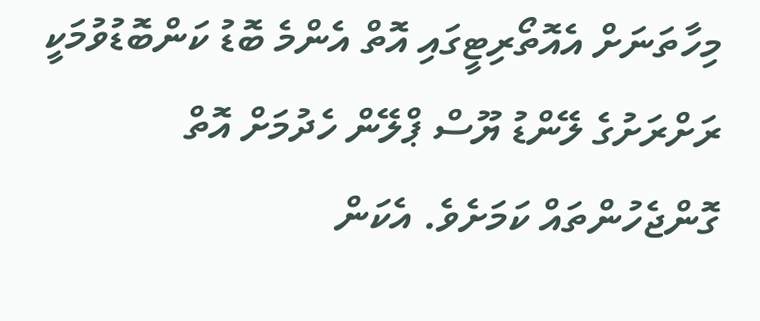މިހާތަނަށް އެއޮތޯރިޓީގައި އޮތް އެންމެ ބޮޑު ކަންބޮޑުވުމަކީ ރަށްރަށުގެ ލޭންޑު ޔޫސް ޕްލޭން ހެދުމަށް އޮތް ގޮންޖެހުންތައް ކަމަށެވެ. އެކަން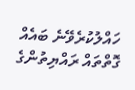ހައްލުކުރެވޭނެ ބައެއް ގޮތްތައް ރައްޔިތުންގެ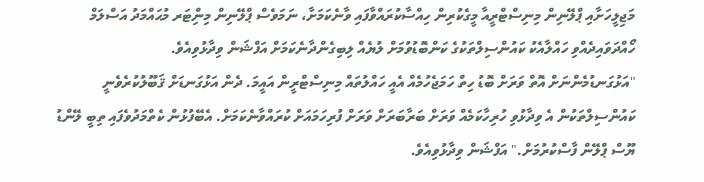މަޖިލީހަށާއި ޕްލޭނިން މިނިސްޓްރީއާ މީގެކުރިން ހިއްސާކުރައްވާފައި ވާނެކަމަށާ، ނަމަވެސް ޕްލޭނިން މިނިްޓަރ މުޙައްމަދު އަސްލަމް ހޯއްދަވައިދެއްވި ހައްލާއެކު ކައުންސިލްތަކުގެ ކަންބޮޑުވުމަށް ލުޔެއް ލިބިގެންދާނެކަމަށް އަފްޝަން ވިދާޅުވިއެވެ.
"އަޅުގަނޑުމެންނަށް އޮތް ވަރަށް ބޮޑު ހިތް ހަމަޖެހުމެއް އެއީ ހައްލުތައް މިނިސްޓްރީން އައީމަ. ދެން އަޅުގަނޑަށް ޤަބޫލުކުރެވެނީ ކައުންސިލްތަކުން އެ ވިދާޅުވި ހުރިހާކަމެއް ވަރަށް ބަރާބަރަށް ވަރަށް ފުރިހަމައަށް ކުރައްވާނެކަމަށް. އެބޭފުޅުން ކެތްމަދުވެފައި ތިބީ ލޭންޑު ޔޫސް ޕްލޭން ފާސްކުރުމަށް." އަފްޝަން ވިދާޅުވިއެވެ.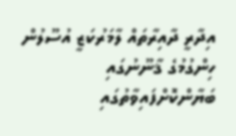އިދާރީ ދާއިރާތައް ލާމަރުކަޒީ އުސޫލުން ހިންގުމުގެ ޤާނޫނުގައި ބަޔާންކޮށްފައިވާތުގައި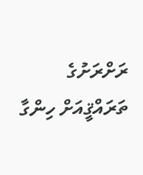ރަށްރަށުގެ ތަރައްޤީއަށް ހިންގާ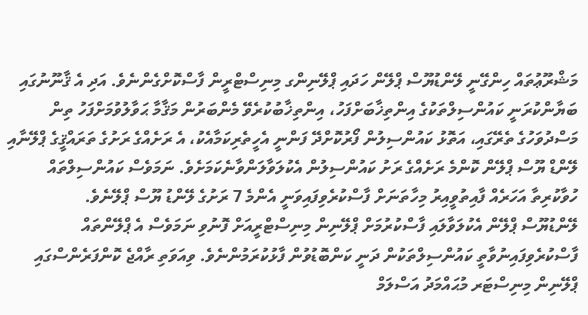މަޝްރޫޢުތައް ހިންގޭނީ ލޭންޑުޔޫސް ޕްލޭން ހަދައި ޕްލޭނިންގ މިނިސްޓްރީން ފާސްކޮށްގެންނެވެ. އަދި އެ ޤާނޫނުގައި ބަޔާންކުރަނީ ކައުންސިލްތަކުގެ އިންތިޚާބަށްފަހު، އިންތިޚާބުކުރެވޭ މެންބަރުން މަޤާމާ ޙަވާލުވުމަށްފަހު ތިން މަސްދުވަހުގެ ތެރޭގައި، އަތޮޅު ކައުންސިލުން ފޯރުކޮށްދޭ ފަންނީ އެހީތެރިކަމާއެކު، އެ ރަށެއްގެ ރަށުގެ ތަރައްޤީގެ ޕްލޭނާއި ލޭންޑް ޔޫސް ޕްލޭން ކޮންމެ ރަށެއްގެ ރަށު ކައުންސިލުން އެކުލަވާލަންވާނެކަމަށެވެ. ނަމަވެސް ކައުންސިލްތައް ހުވާކުރިތާ އަހަރެއް ފާއިތުވީއިރު މިހާތަނަށް ފާސްކުރެވިފައިވަނީ އެންމެ 7 ރަށުގެ ލޭންޑު ޔޫސް ޕްލޭނެވެ.
ލޭންޑުޔޫސް ޕްލޭން އެކުލަވާލައި ފާސްކުރުމަށް ޕްލޭނިން މިނިސްޓްރީއަށް ފޮނުވި ނަމަވެސް އެ ޕްލޭންތައް ފާސްކުރެވިފައިނުވާތީ ކައުންސިލްތަކުން ދަނީ ކަންބޮޑުވުން ފާޅުކުރަމުންނެވެ. ވިއަވަތި ރާއްޖެ ކޮންފަރެންސްގައި ޕްލޭނިން މިނިސްޓަރ މުޙައްމަދު އަސްލަމް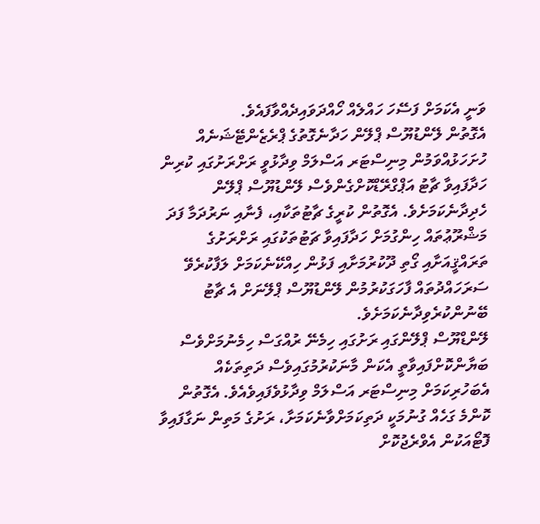ވަނީ އެކަމަށް ފަސޭހަ ހައްލެއް ހޯއްދަވައިދެއްވާފައެވެ.
އެގޮތުން ލޭންޑުޔޫސް ޕްލޭން ހަދާނެގޮތުގެ ޕްރެޒެންޓޭޝަނެއް ހުށަހަޅުއްވަމުން މިނިސްޓަރ އަސްލަމް ވިދާޅުވީ ރަށްރަށުގައި ކުރިން ހަދާފައިވާ ޗާޓު އަޕްގްރޭޑްކޮށްގެންވެސް ލޭންޑުޔޫސް ޕްލޭން ހެދިދާނެކަމަށެވެ. އެގޮތުން ކުރީގެ ޗާޓުތަކާއި، ފެނާއި ނަރުދަމާ ފަދަ މަޝްރޫޢުތައް ހިންގުމަށް ހަދާފައިވާ ޗަޓުތަކުގައި ރަށްރަށުގެ ތަރައްޤީއަށާއި ގޯތި ދޫކުރުމަށާއި ފަޅުން ހިއްކޭނެކަމަށް ލަފާކުރެވޭ ސަރަހައްދުތައް ފާހަގަކުރުމުން ލޭންޑުޔޫސް ޕްލޭނަށް އެ ޗާޓު ބޭނުންކުރެވިދާނެކަމަށެވެ.
ލޭންޑްޔޫސް ޕްލޭންގައި ރަށުގައި ހިމެނޭ ރުއްގަސް ހިމެނުމަށްވެސް ބަޔާންކޮށްފައިވާތީ އެކަން މާނަކުރުމުގައިވެސް ދަތިތަކެއް އެބަހުރިކަމަށް މިނިސްޓަރ އަސްލަމް ވިދާޅުވެފައިވެއެވެ. އެގޮތުން ކޮންމެ ގަހެއް ގުނުމަކީ ދަތިކަމަށްވާނެކަމަށާ، ރަށުގެ މަތިން ނަގާފައިވާ ފޮޓޯއަކުން އެވްރެޖުކޮށް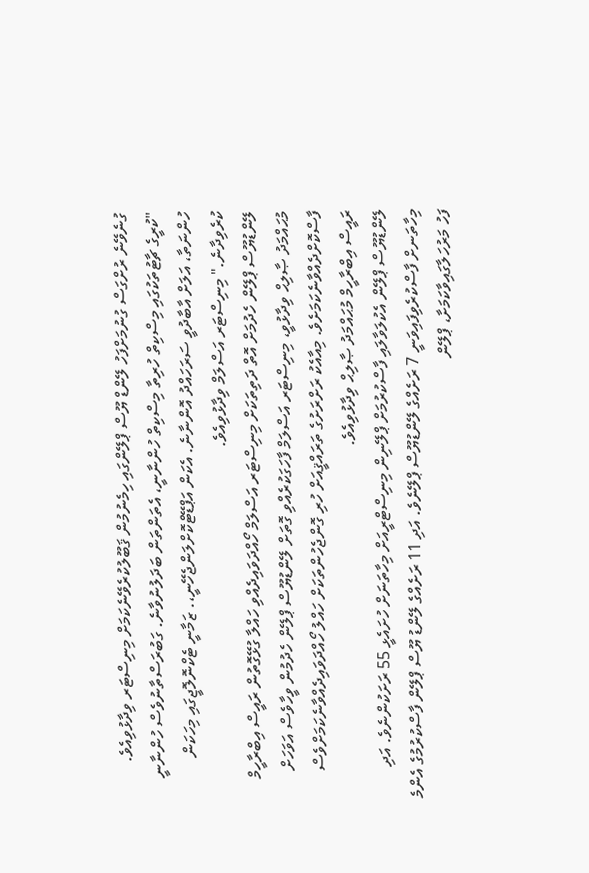ގުނެވޭނެ ރުށްގަސް ގުނުމަށްފަހު ލޭންޑް ޔޫސް ޕްލޭންގައި ހިމެނުމުން ޤަބޫލުކުރެވޭނެކަމަށް މިނިސްޓަރ ވިދާޅުވިއެވެ.
"ކުރީގެ ޗާޓުތަކުގައި މިސްކިތް ހުރިތާ މިސްކިތް ހުންނާނީ، އެތަންތަން ބަދަލުނުވާނެ. ގަބުރަސްތާނުވެސް ހުންނާނީ ހުންނަތާ، އަލަށް އާބާދުވީ ސަރަހައްދު އޮންނާނެ. އެކަން އަޕްޑޭޓްކޮށްލަންޖެހޭނީ،. ޒަމާނީ ޓެކްނޮލޮޖީގައި މިހަކަން ކުރެވިދާނެ." މިނިސްޓަރ އަސްލަމް ވިދާޅުވިއެވެ.
ލޭންޑުޔޫސް ޕްލޭން ހެދުމަށް އޮތް ދަތިތަކަށް މިނިސްޓަރ އަސްލަމް ހޯއްދަވައިދެއްވި ހައްލާ ގުޅޭގޮތުން ރައީސް އިބްރާހީމް މުޙައްމަދު ޞާލިޙް ވިދާޅުވީ، މިނިސްޓަރ އަސްލަމް ފާހަގަކުރެއްވި ގޮތަށް ލޭންޑުޔޫސް ޕްލޭން ހެދުމުން ވީހާވެސް އަވަހަށް ފާސްކޮށްދެއްވާނެކަމަށެވެ. މިއާއެކު ރަށްރަށުގެ ތަރައްޤީއަށް ހުރި ގޮންޖެހުންތަކަށް ހައްލު ހޯއްދަވައިދެއްވާނެކަމަށްވެސް ރައީސް އިބްރާހީމް މުޙައްމަދު ޞާލިޙް ވިދާޅުވިއެވެ.
ލޭންޑުޔޫސް ޕްލޭން އެކުލަވާލައި ފާސްކުރުމަށް ޕްލޭނިން މިނިސްޓްރީއަށް މިހާތަނަށް ހުށައެޅީ 55 ރަށަކުންނެވެ. އަދި މިހާތަނށް ފާސްކުރެވިފައިވަނީ 7 ރަށެއްގެ ލޭންޑުޔޫސް ޕްލޭނެވެ. އަދި 11 ރަށެއްގެ ލޭންޑު ޔޫސް ޕްލޭން ފާސްކުރުމުގެ އެންމެ ފަހު މަރުހަލާގައިވާކަމަށާ، ޕްލޭން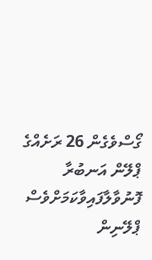ގޯސްވެގެން 26 ރަށެއްގެ ޕްލޭން އަނބުރާ ފޮނުވާލާފައިވާކަމަށްވެސް ޕްލޭނިން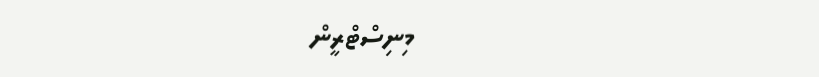މިނިސްޓްރީން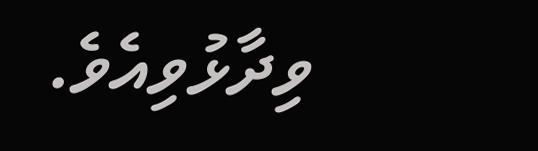ވިދާޅުވިއެވެ.